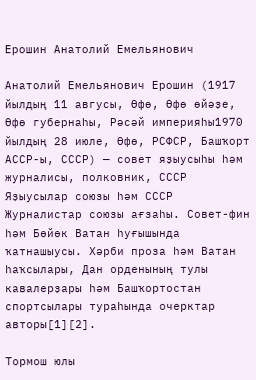Ерошин Анатолий Емельянович

Анатолий Емельянович Ерошин (1917 йылдың 11 авгусы, Өфө, Өфө өйәҙе, Өфө губернаһы, Рәсәй империяһы1970 йылдың 28 июле, Өфө, РСФСР, Башҡорт АССР-ы, СССР) — совет яҙыусыһы һәм журналисы, полковник, СССР Яҙыусылар союзы һәм СССР Журналистар союзы ағзаһы. Совет-фин һәм Бөйөк Ватан һуғышында ҡатнашыусы. Хәрби проза һәм Ватан һаҡсылары, Дан орденының тулы кавалерҙары һәм Башҡортостан спортсылары тураһында очерктар авторы[1][2].

Тормош юлы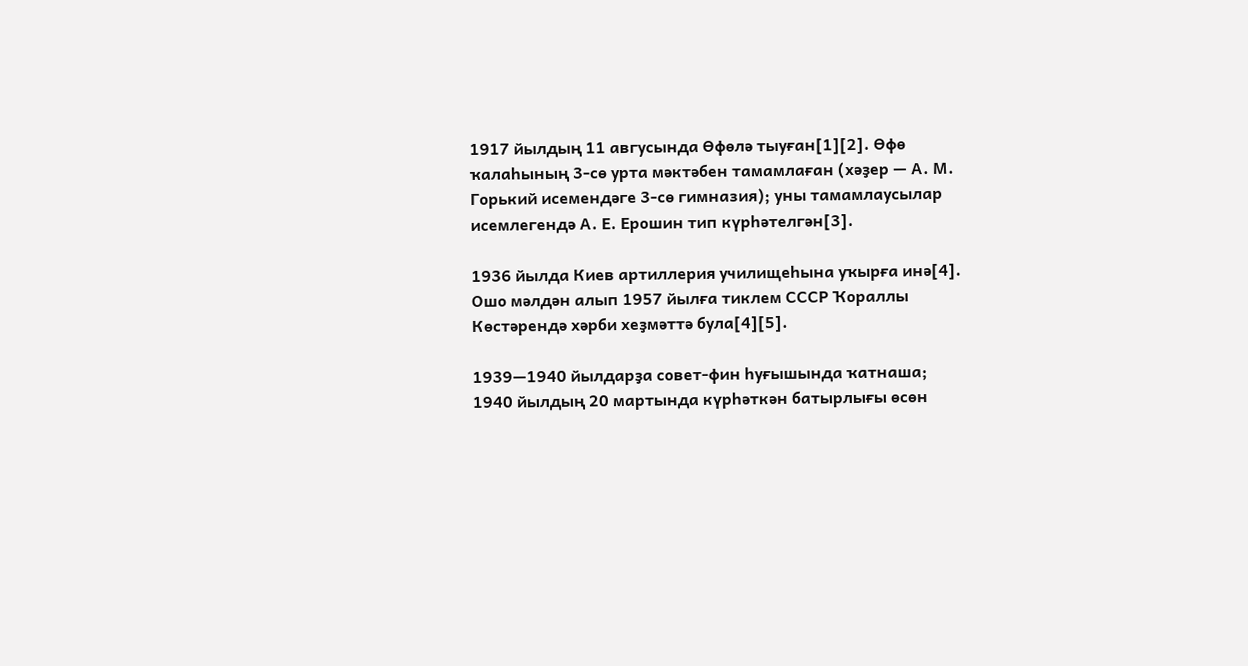1917 йылдың 11 авгусында Өфөлә тыуған[1][2]. Өфө ҡалаһының 3-сө урта мәктәбен тамамлаған (хәҙер — А. М. Горький исемендәге 3-сө гимназия); уны тамамлаусылар исемлегендә А. Е. Ерошин тип күрһәтелгән[3].

1936 йылда Киев артиллерия училищеһына уҡырға инә[4]. Ошо мәлдән алып 1957 йылға тиклем СССР Ҡораллы Көстәрендә хәрби хеҙмәттә була[4][5].

1939—1940 йылдарҙа совет-фин һуғышында ҡатнаша; 1940 йылдың 20 мартында күрһәткән батырлығы өсөн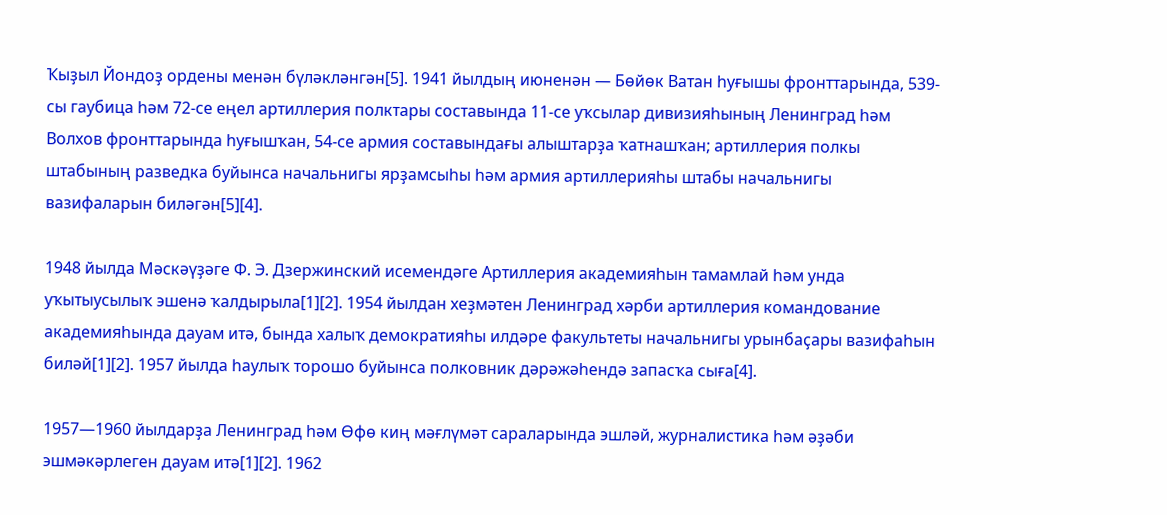Ҡыҙыл Йондоҙ ордены менән бүләкләнгән[5]. 1941 йылдың июненән — Бөйөк Ватан һуғышы фронттарында, 539-сы гаубица һәм 72-се еңел артиллерия полктары составында 11-се уҡсылар дивизияһының Ленинград һәм Волхов фронттарында һуғышҡан, 54-се армия составындағы алыштарҙа ҡатнашҡан; артиллерия полкы штабының разведка буйынса начальнигы ярҙамсыһы һәм армия артиллерияһы штабы начальнигы вазифаларын биләгән[5][4].

1948 йылда Мәскәүҙәге Ф. Э. Дзержинский исемендәге Артиллерия академияһын тамамлай һәм унда уҡытыусылыҡ эшенә ҡалдырыла[1][2]. 1954 йылдан хеҙмәтен Ленинград хәрби артиллерия командование академияһында дауам итә, бында халыҡ демократияһы илдәре факультеты начальнигы урынбаҫары вазифаһын биләй[1][2]. 1957 йылда һаулыҡ торошо буйынса полковник дәрәжәһендә запасҡа сыға[4].

1957—1960 йылдарҙа Ленинград һәм Өфө киң мәғлүмәт сараларында эшләй, журналистика һәм әҙәби эшмәкәрлеген дауам итә[1][2]. 1962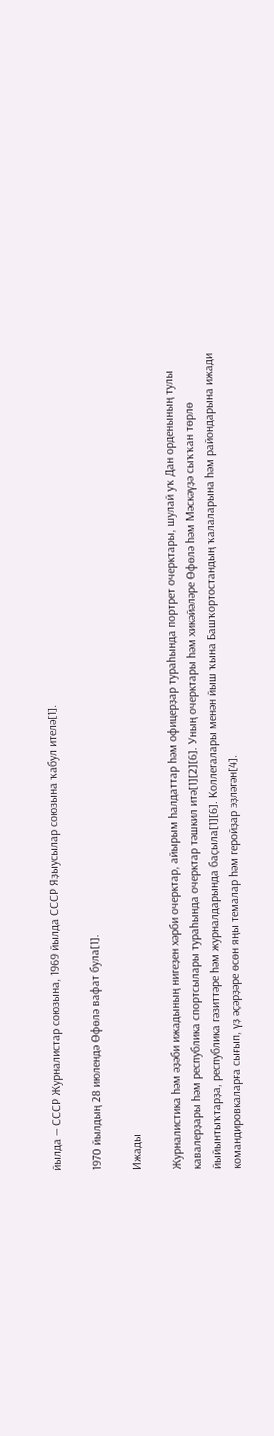йылда — СССР Журналистар союзына, 1969 йылда СССР Яҙыусылар союзына ҡабул ителә[1].

1970 йылдың 28 июлендә Өфөлә вафат була[1].

Ижады

Журналистика һәм әҙәби ижадының нигеҙен хәрби очерктар, айырым һалдаттар һәм офицерҙар тураһында портрет очерктары, шулай уҡ Дан орденының тулы кавалерҙары һәм республика спортсылары тураһында очерктар тәшкил итә[1][2][6]. Уның очерктары һәм хикәйәләре Өфөлә һәм Мәскәүҙә сыҡҡан төрлө йыйынтыҡтарҙа, республика гәзиттәре һәм журналдарында баҫыла[1][6]. Коллегалары менән йыш ҡына Башҡортостандың ҡалаларына һәм райондарына ижади командировкаларға сығып, үҙ әҫәрҙәре өсөн яңы темалар һәм геройҙар эҙләгән[4].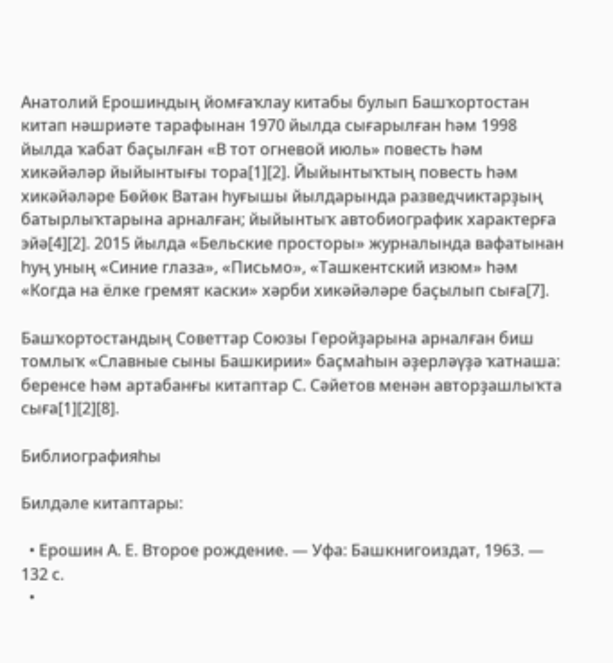Анатолий Ерошиндың йомғаҡлау китабы булып Башҡортостан китап нәшриәте тарафынан 1970 йылда сығарылған һәм 1998 йылда ҡабат баҫылған «В тот огневой июль» повесть һәм хикәйәләр йыйынтығы тора[1][2]. Йыйынтыҡтың повесть һәм хикәйәләре Бөйөк Ватан һуғышы йылдарында разведчиктарҙың батырлыҡтарына арналған; йыйынтыҡ автобиографик характерға эйә[4][2]. 2015 йылда «Бельские просторы» журналында вафатынан һуң уның «Синие глаза», «Письмо», «Ташкентский изюм» һәм «Когда на ёлке гремят каски» хәрби хикәйәләре баҫылып сыға[7].

Башҡортостандың Советтар Союзы Геройҙарына арналған биш томлыҡ «Славные сыны Башкирии» баҫмаһын әҙерләүҙә ҡатнаша: беренсе һәм артабанғы китаптар С. Сәйетов менән авторҙашлыҡта сыға[1][2][8].

Библиографияһы

Билдәле китаптары:

  • Ерошин А. Е. Второе рождение. — Уфа: Башкнигоиздат, 1963. — 132 с.
  •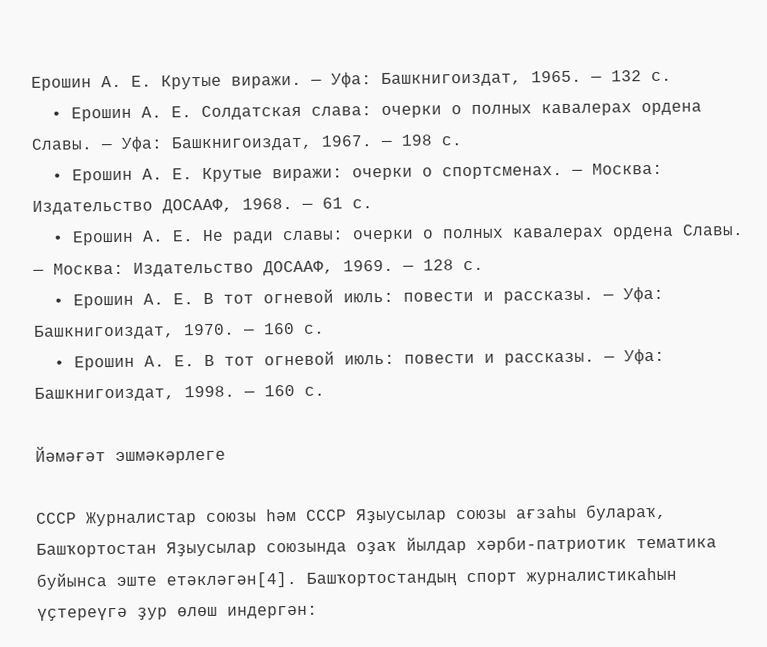Ерошин А. Е. Крутые виражи. — Уфа: Башкнигоиздат, 1965. — 132 с.
  • Ерошин А. Е. Солдатская слава: очерки о полных кавалерах ордена Славы. — Уфа: Башкнигоиздат, 1967. — 198 с.
  • Ерошин А. Е. Крутые виражи: очерки о спортсменах. — Москва: Издательство ДОСААФ, 1968. — 61 с.
  • Ерошин А. Е. Не ради славы: очерки о полных кавалерах ордена Славы. — Москва: Издательство ДОСААФ, 1969. — 128 с.
  • Ерошин А. Е. В тот огневой июль: повести и рассказы. — Уфа: Башкнигоиздат, 1970. — 160 с.
  • Ерошин А. Е. В тот огневой июль: повести и рассказы. — Уфа: Башкнигоиздат, 1998. — 160 с.

Йәмәғәт эшмәкәрлеге

СССР Журналистар союзы һәм СССР Яҙыусылар союзы ағзаһы булараҡ, Башҡортостан Яҙыусылар союзында оҙаҡ йылдар хәрби-патриотик тематика буйынса эште етәкләгән[4]. Башҡортостандың спорт журналистикаһын үҫтереүгә ҙур өлөш индергән: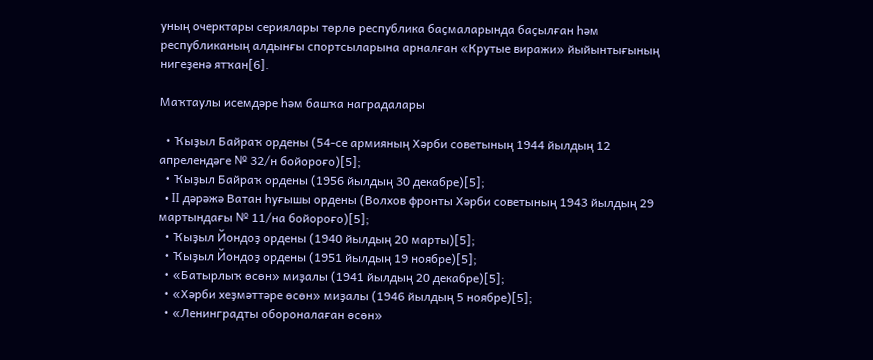уның очерктары сериялары төрлө республика баҫмаларында баҫылған һәм республиканың алдынғы спортсыларына арналған «Крутые виражи» йыйынтығының нигеҙенә ятҡан[6].

Маҡтаулы исемдәре һәм башҡа наградалары

  • Ҡыҙыл Байраҡ ордены (54-се армияның Хәрби советының 1944 йылдың 12 апрелендәге № 32/н бойороғо)[5];
  • Ҡыҙыл Байраҡ ордены (1956 йылдың 30 декабре)[5];
  • II дәрәжә Ватан һуғышы ордены (Волхов фронты Хәрби советының 1943 йылдың 29 мартындағы № 11/на бойороғо)[5];
  • Ҡыҙыл Йондоҙ ордены (1940 йылдың 20 марты)[5];
  • Ҡыҙыл Йондоҙ ордены (1951 йылдың 19 ноябре)[5];
  • «Батырлыҡ өсөн» миҙалы (1941 йылдың 20 декабре)[5];
  • «Хәрби хеҙмәттәре өсөн» миҙалы (1946 йылдың 5 ноябре)[5];
  • «Ленинградты обороналаған өсөн»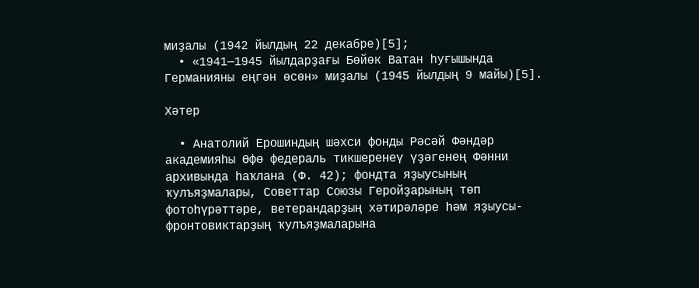миҙалы (1942 йылдың 22 декабре)[5];
  • «1941—1945 йылдарҙағы Бөйөк Ватан һуғышында Германияны еңгән өсөн» миҙалы (1945 йылдың 9 майы)[5].

Хәтер

  • Анатолий Ерошиндың шәхси фонды Рәсәй Фәндәр академияһы Өфө федераль тикшеренеү үҙәгенең Фәнни архивында һаҡлана (Ф. 42); фондта яҙыусының ҡулъяҙмалары, Советтар Союзы Геройҙарының төп фотоһүрәттәре, ветерандарҙың хәтирәләре һәм яҙыусы-фронтовиктарҙың ҡулъяҙмаларына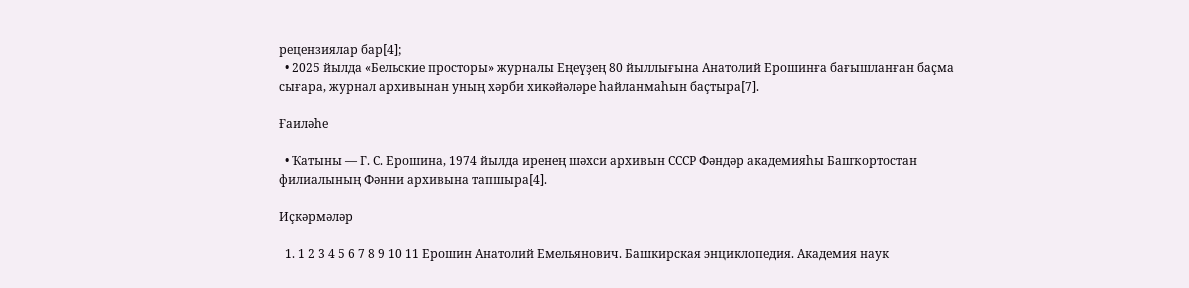рецензиялар бар[4];
  • 2025 йылда «Бельские просторы» журналы Еңеүҙең 80 йыллығына Анатолий Ерошинға бағышланған баҫма сығара, журнал архивынан уның хәрби хикәйәләре һайланмаһын баҫтыра[7].

Ғаиләһе

  • Ҡатыны — Г. С. Ерошина, 1974 йылда иренең шәхси архивын СССР Фәндәр академияһы Башҡортостан филиалының Фәнни архивына тапшыра[4].

Иҫкәрмәләр

  1. 1 2 3 4 5 6 7 8 9 10 11 Ерошин Анатолий Емельянович. Башкирская энциклопедия. Академия наук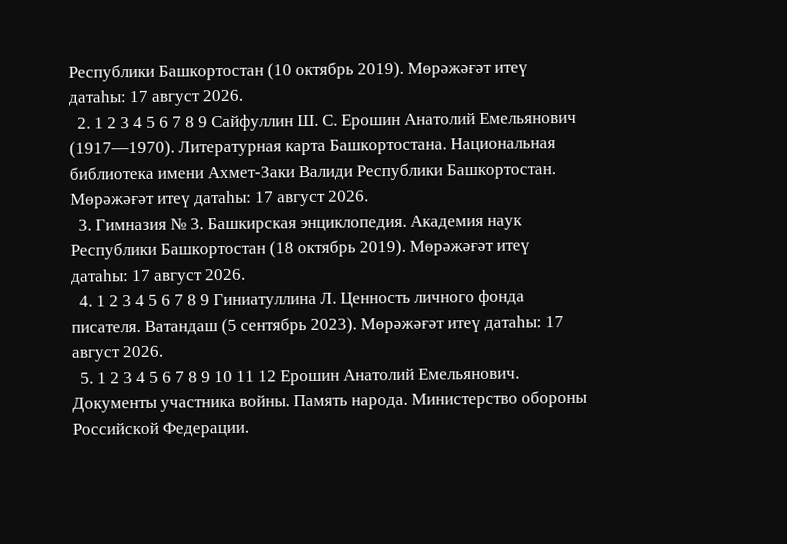Республики Башкортостан (10 октябрь 2019). Мөрәжәғәт итеү датаһы: 17 август 2026.
  2. 1 2 3 4 5 6 7 8 9 Сайфуллин Ш. С. Ерошин Анатолий Емельянович (1917—1970). Литературная карта Башкортостана. Национальная библиотека имени Ахмет-Заки Валиди Республики Башкортостан. Мөрәжәғәт итеү датаһы: 17 август 2026.
  3. Гимназия № 3. Башкирская энциклопедия. Академия наук Республики Башкортостан (18 октябрь 2019). Мөрәжәғәт итеү датаһы: 17 август 2026.
  4. 1 2 3 4 5 6 7 8 9 Гиниатуллина Л. Ценность личного фонда писателя. Ватандаш (5 сентябрь 2023). Мөрәжәғәт итеү датаһы: 17 август 2026.
  5. 1 2 3 4 5 6 7 8 9 10 11 12 Ерошин Анатолий Емельянович. Документы участника войны. Память народа. Министерство обороны Российской Федерации.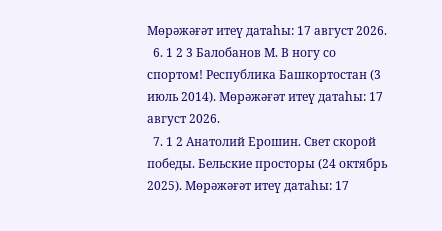Мөрәжәғәт итеү датаһы: 17 август 2026.
  6. 1 2 3 Балобанов М. В ногу со спортом! Республика Башкортостан (3 июль 2014). Мөрәжәғәт итеү датаһы: 17 август 2026.
  7. 1 2 Анатолий Ерошин. Свет скорой победы. Бельские просторы (24 октябрь 2025). Мөрәжәғәт итеү датаһы: 17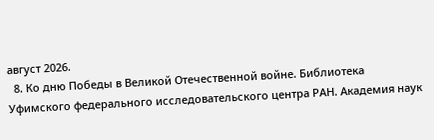август 2026.
  8. Ко дню Победы в Великой Отечественной войне. Библиотека Уфимского федерального исследовательского центра РАН. Академия наук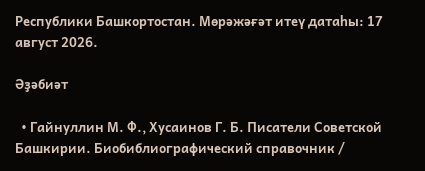Республики Башкортостан. Мөрәжәғәт итеү датаһы: 17 август 2026.

Әҙәбиәт

  • Гайнуллин М. Ф., Хусаинов Г. Б. Писатели Советской Башкирии. Биобиблиографический справочник /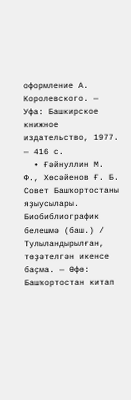оформление А. Королевского. — Уфа: Башкирское книжное издательство, 1977. — 416 с.
  • Ғәйнуллин М. Ф., Хөсәйенов Ғ. Б. Совет Башҡортостаны яҙыусылары. Биобиблиографик белешмә (баш.) / Тулыландырылған, төҙәтелгән икенсе баҫма. — Өфө: Башҡортостан китап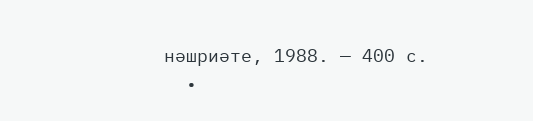нәшриәте, 1988. — 400 с.
  •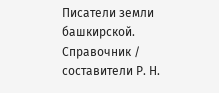Писатели земли башкирской. Справочник / составители Р. Н.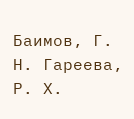Баимов, Г. Н. Гареева, Р. Х.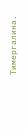Тимергалина.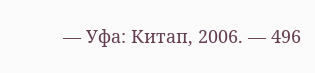— Уфа: Китап, 2006. — 496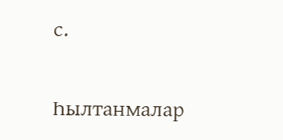с.

Һылтанмалар